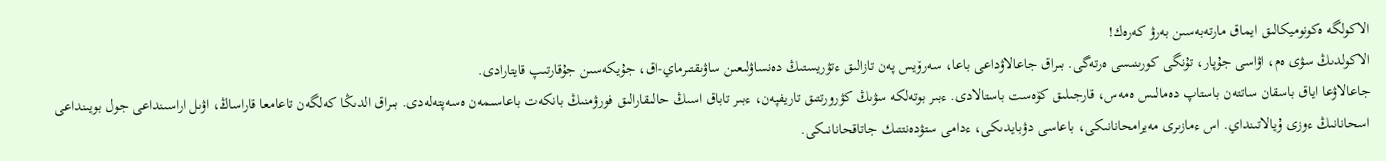الاكولگە ەكونوميكالىق ايماق مارتەبەسىن بەرۋ كەرەك!
الاكولدىڭ سۋى ەم، اۋاسى جۇپار، تۇنگى كورىنىسى ەرتەگى. بىراق جاعالاۋداعى باعا، سەرۆيس پەن تازالىق ءتۋريستىڭ دەنساۋلىعىن ساۋىقتىرماي-اق، جۇيكەسىن جۇقارتىپ قايتارادى.
جاعالاۋعا اياق باسقان ساتتەن باستاپ دەمالىس ەمەس، قارجىلىق كۆەست باستالادى. ءبىر بوتەلكە سۋىڭ كۋرورتتىق تاريفپەن، ءبىر تاباق اسىڭ حالىقارالىق فورۋمنىڭ بانكەت باعاسىمەن ەسەپتەلەدى. بىراق الدىڭا كەلگەن تاعامعا قاراساڭ، اۋىل اراسىنداعى جول بويىنداعى اسحانانىڭ ءوزى ۇيالاتىنداي. اس ءمازىرى مەيرامحانانىكى، باعاسى دۋبايدىكى، ءدامى ستۋدەنتتىك جاتاقحانانىكى.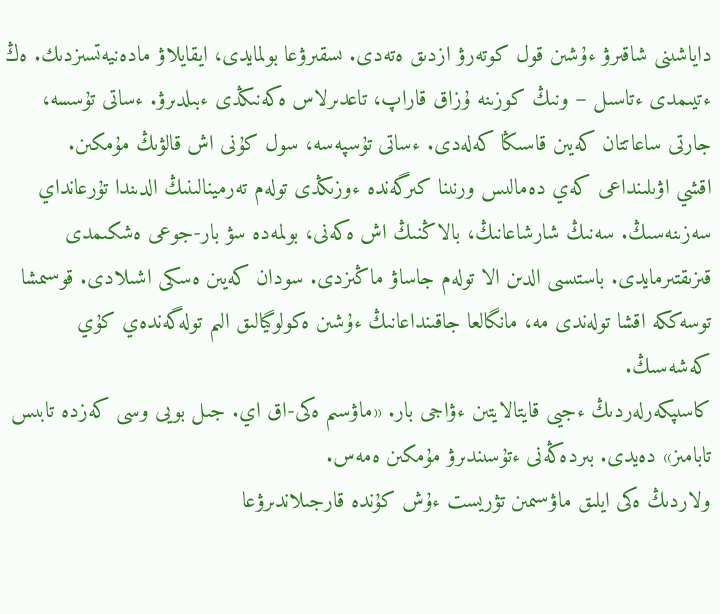داياشىنى شاقىرۋ ءۇشىن قول كوتەرۋ ازدىق ەتەدى. ىسقىرۋعا بولمايدى، ايقايلاۋ مادەنيەتسىزدىك. ەڭ ءتيىمدى ءتاسىل – ونىڭ كوزىنە ۇزاق قاراپ، تاعدىرلاس ەكەنىڭدى ءبىلدىرۋ. ءساتى تۇسسە، جارتى ساعاتتان كەيىن قاسىڭا كەلەدى. ءساتى تۇسپەسە، سول كۇنى اش قالۋىڭ مۇمكىن.
اقشي اۋىلىنداعى كەي دەمالىس ورنىنا كىرگەندە ءوزىڭدى تولەم تەرمينالىنىڭ الدىندا تۇرعانداي سەزىنەسىڭ. سەنىڭ شارشاعانىڭ، بالاڭنىڭ اش ەكەنى، بولمەدە سۋ بار-جوعى ەشكىمدى قىزىقتىرمايدى. باستىسى الدىن الا تولەم جاساۋ ماڭىزدى. سودان كەيىن ەسكى اشىلادى. قوسىمشا توسەككە اقشا تولەندى مە، مانگالعا جاقىنداعانىڭ ءۇشىن ەكولوگيالىق الىم تولەگەندەي كۇي كەشەسىڭ.
كاسىپكەرلەردىڭ ءجيى قايتالايتىن ءۋاجى بار. «ماۋسىم ەكى-اق اي. جىل بويى وسى كەزدە تابىس تابامىز» دەيدى. بىردەڭەنى ءتۇسىندىرۋ مۇمكىن ەمەس.
ولاردىڭ ەكى ايلىق ماۋسىمىن تۋريست ءۇش كۇندە قارجىلاندىرۋعا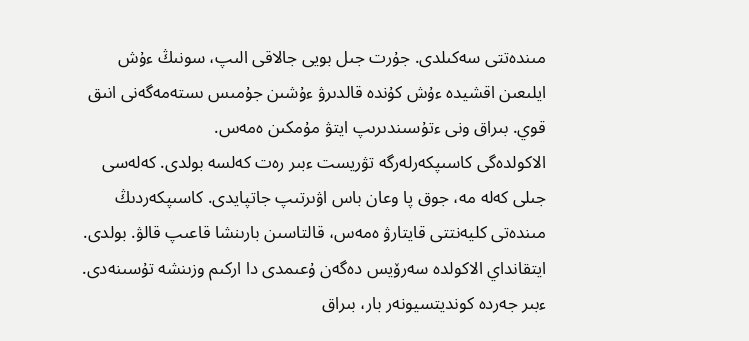مىندەتتى سەكىلدى. جۇرت جىل بويى جالاقى الىپ، سونىڭ ءۇش ايلىعىن اقشيدە ءۇش كۇندە قالدىرۋ ءۇشىن جۇمىس ىستەمەگەنى انىق قوي. بىراق ونى ءتۇسىندىرىپ ايتۋ مۇمكىن ەمەس.
الاكولدەگى كاسىپكەرلەرگە تۋريست ءبىر رەت كەلسە بولدى. كەلەسى جىلى كەلە مە، جوق پا وعان باس اۋىرتىپ جاتپايدى. كاسىپكەردىڭ مىندەتى كليەنتتى قايتارۋ ەمەس، قالتاسىن بارىنشا قاعىپ قالۋ. بولدى.
ايتقانداي الاكولدە سەرۆيس دەگەن ۇعىمدى دا اركىم وزىنشە تۇسىنەدى. ءبىر جەردە كونديتسيونەر بار، بىراق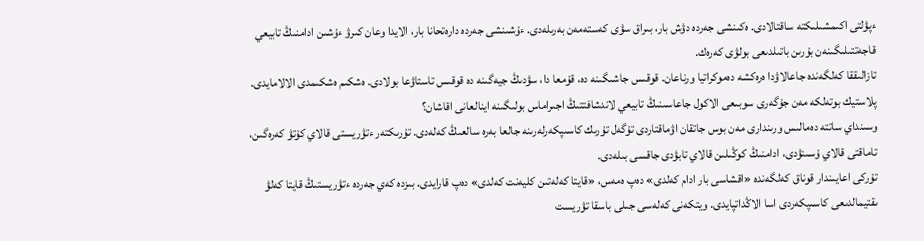ءپۋلتى اكىمشىلىكتە ساقتالادى. ەكىنشى جەردە دۋش بار، بىراق سۋى كەستەمەن بەرىلەدى. ءۇشىنشى جەردە دارەتحانا بار، الايدا وعان كىرۋ ءۇشىن ادامنىڭ تابيعي قاجەتتىلىگىنەن بۇرىن باتىلدىعى بولۋى كەرەك.
تازالىققا كەلگەندە جاعالاۋدا ەرەكشە دەموكراتيا ورناعان. قوقىس جاشىگىنە دە، قۇمعا دا، سۋدىڭ جيەگىنە دە قوقىس تاستاۋعا بولادى. ەشكىم ەشكىمدى الالامايدى. پلاستيك بوتەلكە مەن جۇگەرى سوبىعى الاكول جاعاسىنىڭ تابيعي لاندشافتتىڭ اجىراماس بولىگىنە اينالعانى اقاشان؟
وسىنداي ساتتە دەمالىس ورىندارى مەن بوس جاتقان اۋماقتاردى تۇگەل تۇرىك كاسىپكەرلەرىنە جالعا بەرە سالعىڭ كەلەدى. تۇرىكتەر ءتۋريستى قالاي كۇتۋ كەرەگىن، تاماقتى قالاي ۇسىنۋدى، ادامنىڭ كوڭىلىن قالاي تابۋدى جاقسى بىلەدى.
تۇركى اعايىندار قوناق كەلگەندە «اقشاسى بار ادام كەلدى» دەپ ەمەس، «قايتا كەلەتىن كليەنت كەلدى» دەپ قارايدى. بىزدە كەي جەردە ءتۋريستىڭ قايتا كەلۋ ىقتيمالدىعى كاسىپكەردى اسا الاڭداتپايدى. ويتكەنى كەلەسى جىلى باسقا تۋريست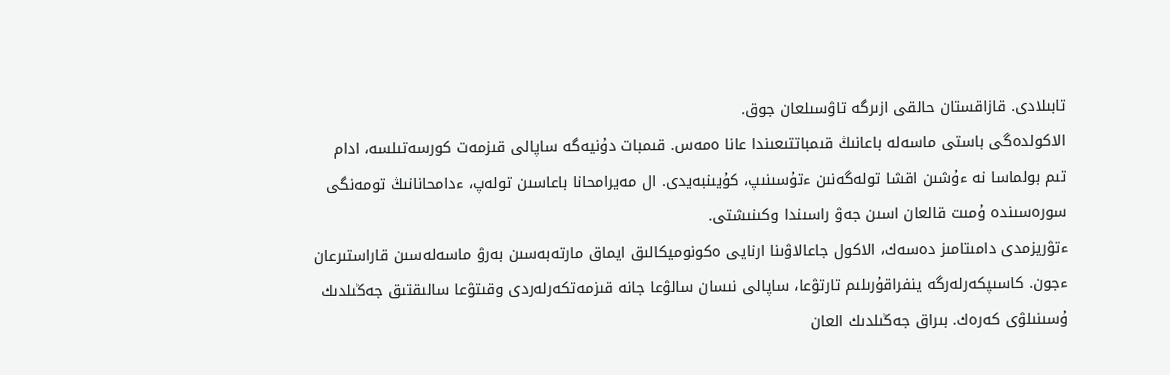تابىلادى. قازاقستان حالقى ازىرگە تاۋسىلعان جوق.
الاكولدەگى باستى ماسەلە باعانىڭ قىمباتتىعىندا عانا ەمەس. قىمبات دۇنيەگە ساپالى قىزمەت كورسەتىلسە، ادام تىم بولماسا نە ءۇشىن اقشا تولەگەنىن ءتۇسىنىپ، كۇيىنبەيدى. ال مەيرامحانا باعاسىن تولەپ، ءدامحانانىڭ تومەنگى سورەسىندە ۇمىت قالعان اسىن جەۋ راسىندا وكىنىشتى.
ءتۋريزمدى دامىتامىز دەسەك، الاكول جاعالاۋىنا ارنايى ەكونوميكالىق ايماق مارتەبەسىن بەرۋ ماسەلەسىن قاراستىرعان ءجون. كاسىپكەرلەرگە ينفراقۇرىلىم تارتۋعا، ساپالى نىسان سالۋعا جانە قىزمەتكەرلەردى وقىتۋعا سالىقتىق جەڭىلدىك ۇسىنىلۋى كەرەك. بىراق جەڭىلدىك العان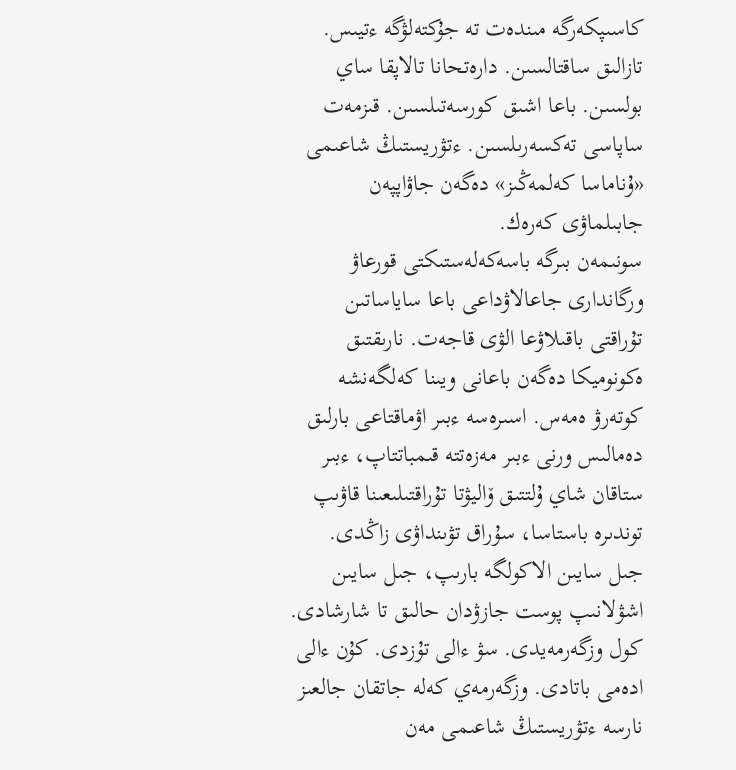كاسىپكەرگە مىندەت تە جۇكتەلۋگە ءتيىس.
تازالىق ساقتالسىن. دارەتحانا تالاپقا ساي بولسىن. باعا اشىق كورسەتىلسىن. قىزمەت ساپاسى تەكسەرىلسىن. ءتۋريستىڭ شاعىمى «ۇناماسا كەلمەڭىز» دەگەن جاۋاپپەن جابىلماۋى كەرەك.
سونىمەن بىرگە باسەكەلەستىكتى قورعاۋ ورگاندارى جاعالاۋداعى باعا ساياساتىن تۇراقتى باقىلاۋعا الۋى قاجەت. نارىقتىق ەكونوميكا دەگەن باعانى ويىنا كەلگەنشە كوتەرۋ ەمەس. اسىرەسە ءبىر اۋماقتاعى بارلىق دەمالىس ورنى ءبىر مەزەتتە قىمباتتاپ، ءبىر ستاقان شاي ۇلتتىق ۆاليۋتا تۇراقتىلىعىنا قاۋىپ توندىرە باستاسا، سۇراق تۋىنداۋى زاڭدى.
جىل سايىن الاكولگە بارىپ، جىل سايىن اشۋلانىپ پوست جازۋدان حالىق تا شارشادى. كول وزگەرمەيدى. سۋ ءالى تۇزدى. كۇن ءالى ادەمى باتادى. وزگەرمەي كەلە جاتقان جالعىز نارسە ءتۋريستىڭ شاعىمى مەن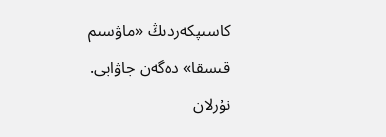كاسىپكەردىڭ «ماۋسىم قىسقا» دەگەن جاۋابى.
نۇرلان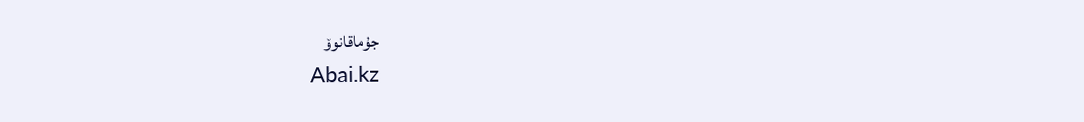جۇماقانوۆ
Abai.kz